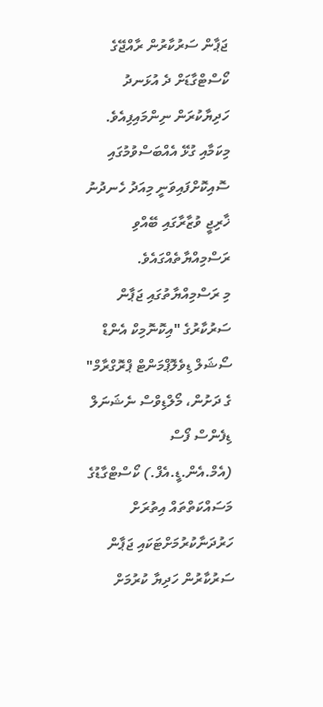ޖަޕާން ސަރުކާރުން ރާއްޖޭގެ ކޯސްޓްގާޑަށް ދެ އުޅަނދު ހަދިޔާކުރަން ނިންމައިފިއެވެ. މިކަމާއި ގުޅޭ އެއްބަސްވުމުގައި ސޮއިކޮށްފައިވަނީ މިއަދު ހެނދުނު ޚާރިޖީ ވުޒާރާގައި ބޭއްވި ރަސްމިއްޔާތެއްގައެވެ.
މި ރަސްމިއްޔާތުގައި ޖަޕާން ސަރުކާރުގެ "އިކޮނޮމިކް އެންޑް ސޯޝަލް ޑިވެލޮޕްމަންޓް ޕްރޮގްރާމް" ގެ ދަށުން، މޯލްޑިވްސް ނެޝަނަލް ޑިފެންސް ފޯސް (އެމް.އެން.ޑީ.އެފް.) ކޯސްޓްގާޑުގެ މަސައްކަތްތައް އިތުރަށް ހަރުދަނާކުރުމަށްޓަކައި ޖަޕާން ސަރުކާރުން ހަދިޔާ ކުރުމަށް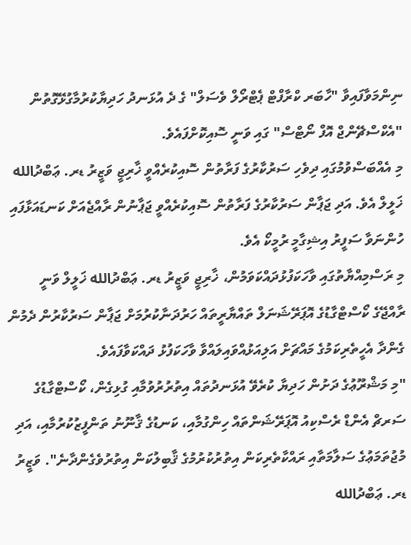ނިންމަވާފައިވާ "ހާބަރ ކްރާފްޓް ޕެޓްރޯލް ވެސަލް" ގެ ދެ އުޅަނދު ހަދިޔާކުރުމާގުޅޭގޮތުން "އެކްސްޗޭންޖް އޮފް ނޯޓްސް" ގައި ވަނީ ސޮއިކޮށްފައެވެ.
މި އެއްބަސްވުމުގައި ދިވެހި ސަރުކާރުގެ ފަރާތުން ސޮއިކުރެއްވީ ޚާރިޖީ ވަޒީރު ޑރ. ޢަބްދުالله ޚަލީލް އެވެ. އަދި ޖަޕާން ސަރުކާރުގެ ފަރާތުން ސޮއިކުރެއްވީ ޖަޕާނުން ރާއްޖެއަށް ކަނޑައަޅާފައި ހުންނަވާ ސަފީރު އިޝިގާމީ ރުމީކޯ އެވެ.
މި ރަސްމިއްޔާތުގައި ވާހަކަފުޅުދައްކަވަމުން، ޚާރިޖީ ވަޒީރު ޑރ. ޢަބްދުالله ޚަލީލް ވަނީ ރާއްޖޭގެ ކޯސްޓްގާޑުގެ އޮޕަރޭޝަނަލް ތައްޔާރީތައް ހަރުދަނާކުރުމަށް ޖަޕާން ސަރުކާރުން ދެމުން ގެންދާ އެހީތެރިކަމުގެ މައްޗަށް އަލިއަޅުއްވައިލައްވާ ވާހަކަފުޅު ދައްކަވާފައެވެ.
"މި މަޝްރޫޢުގެ ދަށުން ހަދިޔާ ކުރެވޭ އުޅަނދުތައް އިތުރުރުވުމާއި ގުޅިގެން، ކޯސްޓްގާޑުގެ ސަރޗް އެންޑް ރެސްކިއު އޮޕަރޭޝަންތައް ހިންގުމާއި، ކަނޑުގެ ޤާނޫނު ތަންފީޒުކުރުމާއި، އަދި މުޖުތަމަޢުގެ ސަލާމަތާއި ރައްކާތެރިކަން އިތުރުކުރުމުގެ ޤާބިލުކަން އިތުރުވެގެންދާނެ". ވަޒީރު ޑރ. ޢަބްދުالله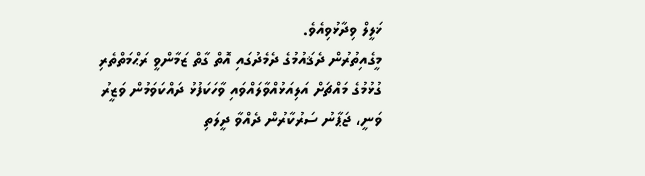ޚަލީލް ވިދާޅުވިއެވެ.
މީގެއިތުރުން ދެޤައުމުގެ ދެމެދުގައި އޮތް ގާތް ޒަމާންވީ ރަޙްމަތްތެރި ގުޅުމުގެ މައްޗަށް އަލިއަޅުއްވާލައްވައި ވާހަކަފުޅު ދައްކަވަމުން ވަޒީރު ވަނީ، ޖަޕާނު ސަރުކާރުން ދެއްވާ ދީލަތި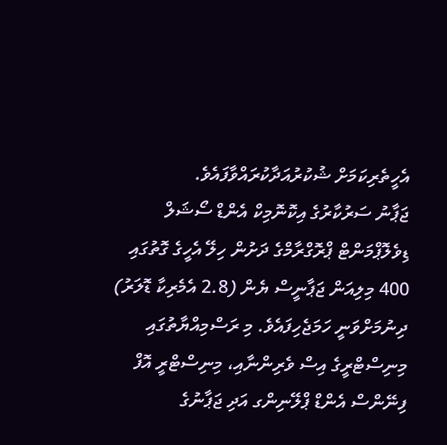އެހީތެރިކަމަށް ޝުކުރުއަދާކުރައްވާފައެވެ.
ޖަޕާނު ސަރުކާރުގެ އިކޮނޮމިކް އެންޑް ސޯޝަލް ޑިވެލޮޕްމަންޓް ޕްރޮގްރާމްގެ ދަށުން ހިލޭ އެހީގެ ގޮތުގައި 400 މިލިއަން ޖަޕާނީސް ޔެން (2.8 އެމެރިކާ ޑޮލަރު) ދިނުމަށްވަނީ ހަމަޖެހިފައެވެ. މި ރަސްމިއްޔާތުގައި މިނިސްޓްރީގެ އިސް ވެރިންނާއި، މިނިސްޓްރީ އޮފް ފިނޭންސް އެންޑް ޕްލޭނިންގ އަދި ޖަޕާނުގެ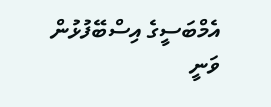އެމްބަސީގެ އިސްބޭފުޅުން ވަނީ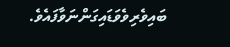ބައިވެރިވެވަޑައިގަންނަވާފައެވެ.